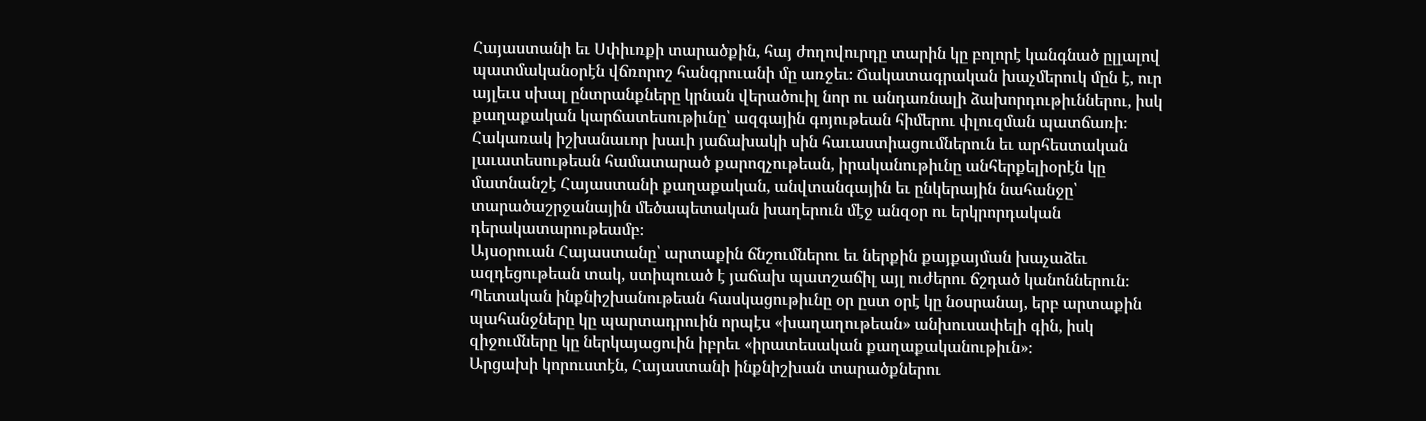Հայաստանի եւ Սփիւռքի տարածքին, հայ ժողովուրդը տարին կը բոլորէ կանգնած ըլլալով պատմականօրէն վճռորոշ հանգրուանի մը առջեւ։ Ճակատագրական խաչմերուկ մըն է, ուր այլեւս սխալ ընտրանքները կրնան վերածուիլ նոր ու անդառնալի ձախորդութիւններու, իսկ քաղաքական կարճատեսութիւնը՝ ազգային գոյութեան հիմերու փլուզման պատճառի։ Հակառակ իշխանաւոր խաւի յաճախակի սին հաւաստիացումներուն եւ արհեստական լաւատեսութեան համատարած քարոզչութեան, իրականութիւնը անհերքելիօրէն կը մատնանշէ Հայաստանի քաղաքական, անվտանգային եւ ընկերային նահանջը՝ տարածաշրջանային մեծապետական խաղերուն մէջ անզօր ու երկրորդական դերակատարութեամբ։
Այսօրուան Հայաստանը՝ արտաքին ճնշումներու եւ ներքին քայքայման խաչաձեւ ազդեցութեան տակ, ստիպուած է յաճախ պատշաճիլ այլ ուժերու ճշդած կանոններուն։ Պետական ինքնիշխանութեան հասկացութիւնը օր ըստ օրէ կը նօսրանայ, երբ արտաքին պահանջները կը պարտադրուին որպէս «խաղաղութեան» անխուսափելի գին, իսկ զիջումները կը ներկայացուին իբրեւ «իրատեսական քաղաքականութիւն»։
Արցախի կորուստէն, Հայաստանի ինքնիշխան տարածքներու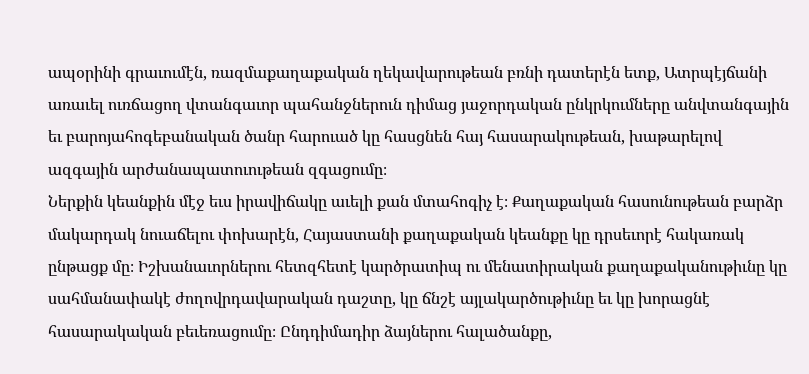ապօրինի գրաւումէն, ռազմաքաղաքական ղեկավարութեան բռնի դատերէն ետք, Ատրպէյճանի առաւել ուռճացող վտանգաւոր պահանջներուն դիմաց յաջորդական ընկրկումները անվտանգային եւ բարոյահոգեբանական ծանր հարուած կը հասցնեն հայ հասարակութեան, խաթարելով ազգային արժանապատուութեան զգացումը։
Ներքին կեանքին մէջ եւս իրավիճակը աւելի քան մտահոգիչ է։ Քաղաքական հասունութեան բարձր մակարդակ նուաճելու փոխարէն, Հայաստանի քաղաքական կեանքը կը դրսեւորէ հակառակ ընթացք մը։ Իշխանաւորներու հետզհետէ կարծրատիպ ու մենատիրական քաղաքականութիւնը կը սահմանափակէ ժողովրդավարական դաշտը, կը ճնշէ այլակարծութիւնը եւ կը խորացնէ հասարակական բեւեռացումը։ Ընդդիմադիր ձայներու հալածանքը,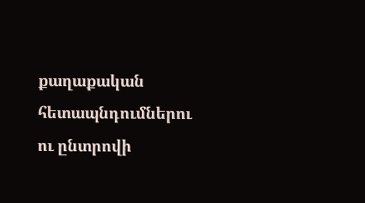քաղաքական հետապնդումներու ու ընտրովի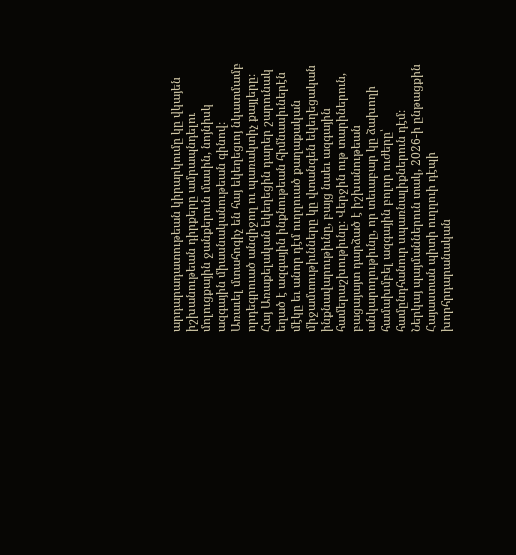արդարադատութեան կիրարկումը կը վկայեն իշխանութեան դիրքերը ամրապնդելու մոլուցքային ջանքերուն մասին, նոյնիսկ ազգային միասնականութեան գինով։
Առաւել մտահոգիչ են հայ եկեղեցւոյ նկատմամբ որդեգրուած անզիջող ու պառակտիչ քայլերը։
Հայ Առաքելական եկեղեցին դարեր շարունակ եղած է ազգային ինքնութեան հիմնասիւներէն մէկը եւ անոր դէմ ուղղուած քաղաքական միջամտութիւնները կը վտանգեն եկեղեցական ինքնավարութիւնը, բայց նաեւ ազգային համերաշխութիւնը։ Վերջին ութ տարիներուն, բացայայտ դարձած է իշխանութեան անկարողութիւնը, որ տեւաբար կը ձախողի համախմբել ազգային բոլոր ուժերը՝ համընդհանուր սպառնալիքներուն դէմ։
Ներկայ պայմաններուն տակ, 2026-ի ընթացքին Հայաստան պիտի ուղղուի դէպի խորհրդարանական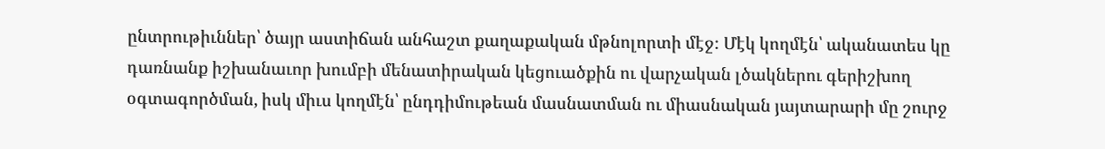ընտրութիւններ՝ ծայր աստիճան անհաշտ քաղաքական մթնոլորտի մէջ։ Մէկ կողմէն՝ ականատես կը դառնանք իշխանաւոր խումբի մենատիրական կեցուածքին ու վարչական լծակներու գերիշխող օգտագործման, իսկ միւս կողմէն՝ ընդդիմութեան մասնատման ու միասնական յայտարարի մը շուրջ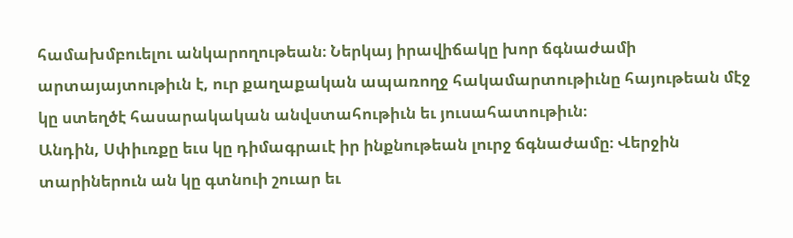համախմբուելու անկարողութեան։ Ներկայ իրավիճակը խոր ճգնաժամի արտայայտութիւն է, ուր քաղաքական ապառողջ հակամարտութիւնը հայութեան մէջ կը ստեղծէ հասարակական անվստահութիւն եւ յուսահատութիւն։
Անդին, Սփիւռքը եւս կը դիմագրաւէ իր ինքնութեան լուրջ ճգնաժամը։ Վերջին տարիներուն ան կը գտնուի շուար եւ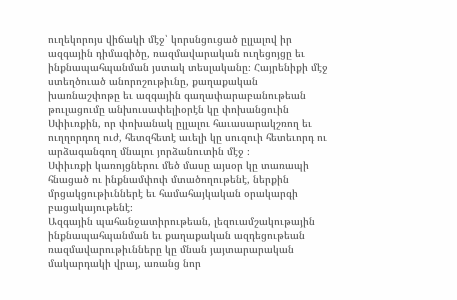ուղեկորոյս վիճակի մէջ՝ կորսնցուցած ըլլալով իր ազգային դիմագիծը, ռազմավարական ուղեցոյցը եւ ինքնապահպանման յստակ տեսլականը։ Հայրենիքի մէջ ստեղծուած անորոշութիւնը, քաղաքական խառնաշփոթը եւ ազգային գաղափարաբանութեան թուլացումը անխուսափելիօրէն կը փոխանցուին Սփիւռքին, որ փոխանակ ըլլալու հաւասարակշռող եւ ուղղորդող ուժ, հետզհետէ աւելի կը սուզուի հետեւորդ ու արձագանգող մնալու յորձանուտին մէջ ։
Սփիւռքի կառոյցներու մեծ մասը այսօր կը տառապի հնացած ու ինքնամփոփ մտածողութենէ, ներքին մրցակցութիւններէ եւ համահայկական օրակարգի բացակայութենէ։
Ազգային պահանջատիրութեան, լեզուամշակութային ինքնապահպանման եւ քաղաքական ազդեցութեան ռազմավարութիւնները կը մնան յայտարարական մակարդակի վրայ, առանց նոր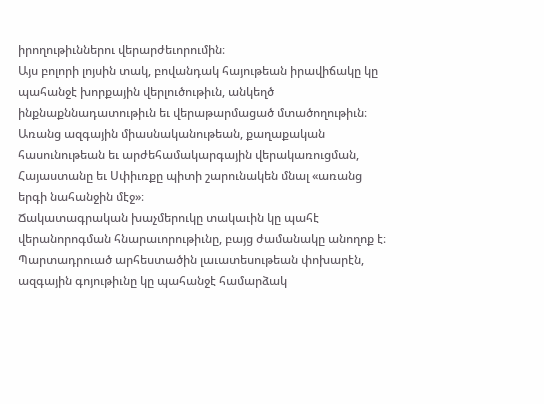իրողութիւններու վերարժեւորումին։
Այս բոլորի լոյսին տակ, բովանդակ հայութեան իրավիճակը կը պահանջէ խորքային վերլուծութիւն, անկեղծ ինքնաքննադատութիւն եւ վերաթարմացած մտածողութիւն։
Առանց ազգային միասնականութեան, քաղաքական հասունութեան եւ արժեհամակարգային վերակառուցման, Հայաստանը եւ Սփիւռքը պիտի շարունակեն մնալ «առանց երգի նահանջին մէջ»։
Ճակատագրական խաչմերուկը տակաւին կը պահէ վերանորոգման հնարաւորութիւնը, բայց ժամանակը անողոք է։ Պարտադրուած արհեստածին լաւատեսութեան փոխարէն, ազգային գոյութիւնը կը պահանջէ համարձակ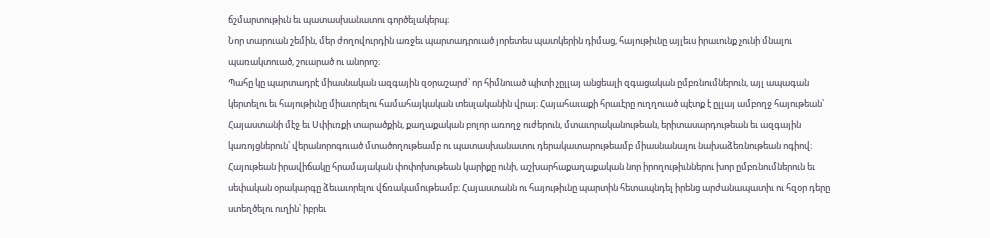ճշմարտութիւն եւ պատասխանատու գործելակերպ։
Նոր տարուան շեմին, մեր ժողովուրդին առջեւ պարտադրուած յորետես պատկերին դիմաց, հայութիւնը այլեւս իրաւունք չունի մնալու պառակտուած, շուարած ու անորոշ։
Պահը կը պարտադրէ միասնական ազգային զօրաշարժ՝ որ հիմնուած պիտի չըլլայ անցեալի զգացական ըմբռնումներուն, այլ ապագան կերտելու եւ հայութիւնը միաւորելու համահայկական տեսլականին վրայ։ Հայահաւաքի հրաւէրը ուղղուած պէտք է ըլլայ ամբողջ հայութեան՝ Հայաստանի մէջ եւ Սփիւռքի տարածքին, քաղաքական բոլոր առողջ ուժերուն, մտաւորականութեան, երիտասարդութեան եւ ազգային կառոյցներուն՝ վերանորոգուած մտածողութեամբ ու պատասխանատու դերակատարութեամբ միասնանալու նախաձեռնութեան ոգիով։
Հայութեան իրավիճակը հրամայական փոփոխութեան կարիքը ունի, աշխարհաքաղաքական նոր իրողութիւններու խոր ըմբռնումներուն եւ սեփական օրակարգը ձեւաւորելու վճռակամութեամբ։ Հայաստանն ու հայութիւնը պարտին հետապնդել իրենց արժանապատիւ ու հզօր դերը ստեղծելու ուղին՝ իբրեւ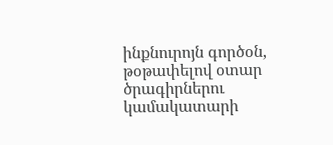ինքնուրոյն գործօն, թօթափելով օտար ծրագիրներու կամակատարի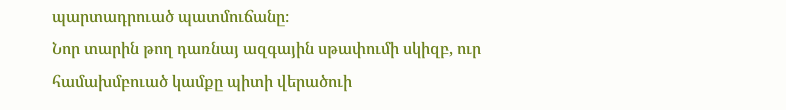պարտադրուած պատմուճանը։
Նոր տարին թող դառնայ ազգային սթափումի սկիզբ, ուր համախմբուած կամքը պիտի վերածուի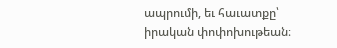ապրումի, եւ հաւատքը՝ իրական փոփոխութեան։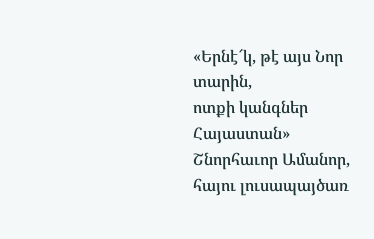«Երնէ՜կ, թէ այս Նոր տարին,
ոտքի կանգներ Հայաստան»
Շնորհաւոր Ամանոր, հայու լուսապայծառ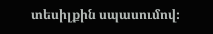տեսիլքին սպասումով։